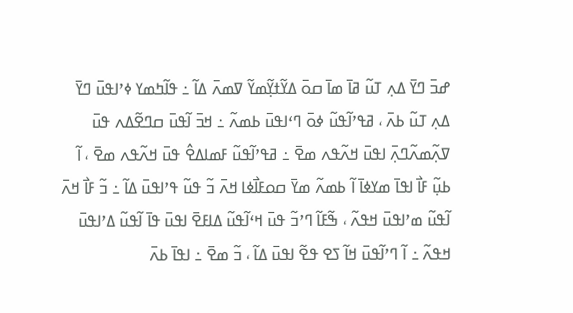ߝߏ߫ ߣߌ߫ ߡߍ߲ ߠߎ߬ ߥߊ߫ ߘߊ߫ ߛߋ߫ ߡߌ߬ߙߌ߲߬ߘߌ߬ ߜߘߍ߫ ߡߊ߬ ߸ ߟߊ߬ߤߘߌ ߦߴߊߟߎ߫ ߣߌ߫ ߡߍ߲ ߠߎ߬ ߕߍ߫ ، ߥߟߴߊ߬ߟߎ߬ ߦߋ߫ ߣߵߊߟߎ߫ ߕߘߍ߬ ߸ ߞߏ߫ ߊ߬ߟߎ߫ ߛߣߐ߬ߡߍ ߟߎ߫ ߜߍ߲߬ߘߍ߬ߣߍ߲߫ ߊߟߎ߫ ߞߍ߬ߟߍ ߘߐ߫ ߸ ߥߟߴߊ߬ߟߎ߬ ߓߘߊߡߐ߮ ߟߎ߫ ߞߍ߬ߟߍ ߘߐ߫ ، ߊ߬ ߕߎ߲߬ ߓߊ߯ ߊߟߊ߫ ߘߌߦߊ߫ ߊ߬ ߕߘߍ߬ ߘߌ߫ ߛߋߓߊ߯ߦߊ ߞߍ߫ ߏ߬ ߟߎ߬ ߟߴߊߟߎ߫ ߡߊ߬ ߸ ߏ߬ ߓߊ߯ ߞߍ߫ ߊ߬ߟߎ߬ ߘߴߊߟߎ߫ ߞߟߍ߬ ، ߒ߬ߓߊ߬ ߣߴߏ߬ ߟߎ߫ ߞߵߊ߬ߟߎ߬ ߡߊߓߐ߫ ߊߟߎ߫ ߟߊ߫ ߊ߬ߟߎ߬ ߡߴߊߟߎ߫ ߞߟߍ߬ ߸ ߊ߬ ߣߴߊ߬ߟߎ߫ ߞߊ߬ ߖߐ ߟߐ߬ ߊߟߎ߫ ߡߊ߬ ، ߏ߬ ߘߐ߫ ߸ ߊߟߊ߫ ߕߍ߫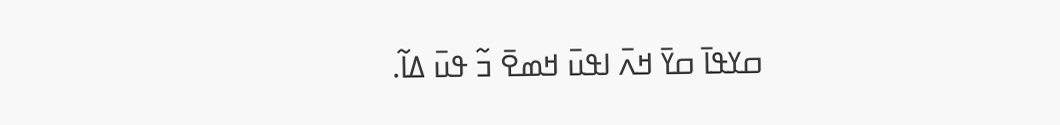ߛߌߟߊ߫ ߛߌ߫ ߞߍ߫ ߊߟߎ߫ ߞߘߐ߫ ߏ߬ ߟߎ߫ ߡߊ߬.